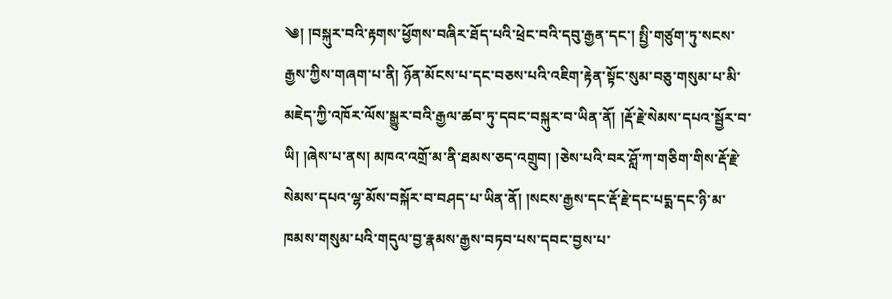༄། །བསྐུར་བའི་རྟགས་ཕྱོགས་བཞིར་ཐོད་པའི་ཕྲེང་བའི་དབུ་རྒྱན་དང་། སྤྱི་གཙུག་ཏུ་སངས་རྒྱས་ཀྱིས་གཞག་པ་ནི། ཉོན་མོངས་པ་དང་བཅས་པའི་འཇིག་རྟེན་སྟོང་སུམ་བཅུ་གསུམ་པ་མི་མཇེད་ཀྱི་འཁོར་ལོས་སྒྱུར་བའི་རྒྱལ་ཚབ་ཏུ་དབང་བསྐུར་བ་ཡིན་ནོ། །རྡོ་རྗེ་སེམས་དཔའ་སྦྱོར་བ་ཡི། །ཞེས་པ་ནས། མཁའ་འགྲོ་མ་ནི་ཐམས་ཅད་འགྲུབ། །ཅེས་པའི་བར་ཤློ་ཀ་གཅིག་གིས་རྡོ་རྗེ་སེམས་དཔའ་ལྷ་མོས་བསྐོར་བ་བཤད་པ་ཡིན་ནོ། །སངས་རྒྱས་དང་རྡོ་རྗེ་དང་པདྨ་དང་ཉི་མ་ཁམས་གསུམ་པའི་གདུལ་བྱ་རྣམས་རྒྱས་བཏབ་པས་དབང་བྱས་པ་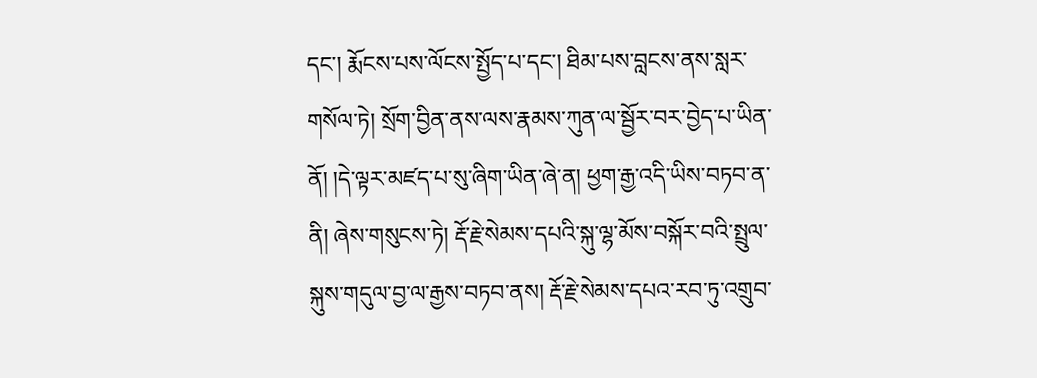དང་། རྨོངས་པས་ལོངས་སྤྱོད་པ་དང་། ཐིམ་པས་བླངས་ནས་སླར་གསོལ་ཏེ། སྲོག་བྱིན་ནས་ལས་རྣམས་ཀུན་ལ་སྦྱོར་བར་བྱེད་པ་ཡིན་ནོ། །དེ་ལྟར་མཛད་པ་སུ་ཞིག་ཡིན་ཞེ་ན། ཕྱག་རྒྱ་འདི་ཡིས་བཏབ་ན་ནི། ཞེས་གསུངས་ཏེ། རྡོ་རྗེ་སེམས་དཔའི་སྐུ་ལྷ་མོས་བསྐོར་བའི་སྤྲུལ་སྐུས་གདུལ་བྱ་ལ་རྒྱས་བཏབ་ནས། རྡོ་རྗེ་སེམས་དཔའ་རབ་ཏུ་འགྲུབ་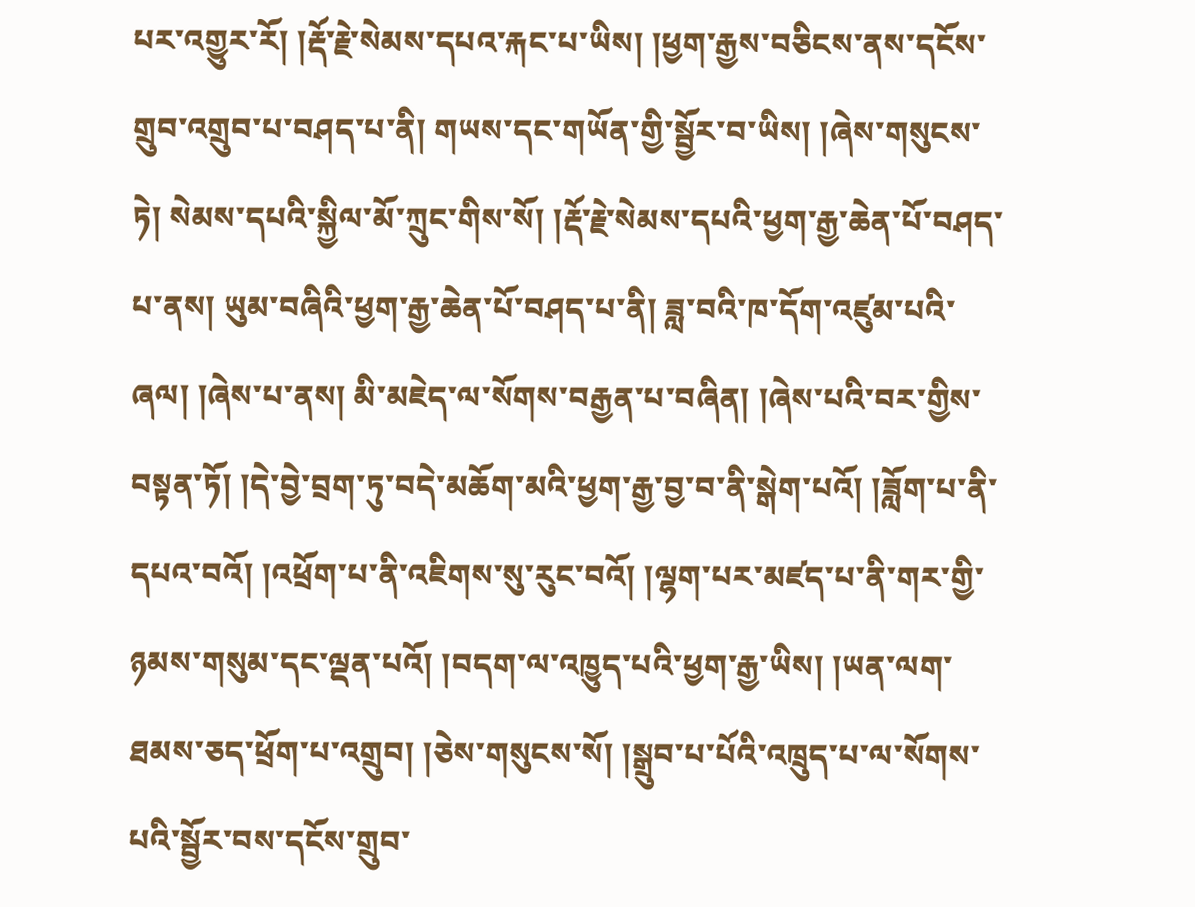པར་འགྱུར་རོ། །རྡོ་རྗེ་སེམས་དཔའ་རྐང་པ་ཡིས། །ཕྱག་རྒྱས་བཅིངས་ནས་དངོས་གྲུབ་འགྲུབ་པ་བཤད་པ་ནི། གཡས་དང་གཡོན་གྱི་སྦྱོར་བ་ཡིས། །ཞེས་གསུངས་ཏེ། སེམས་དཔའི་སྐྱིལ་མོ་ཀྲུང་གིས་སོ། །རྡོ་རྗེ་སེམས་དཔའི་ཕྱག་རྒྱ་ཆེན་པོ་བཤད་པ་ནས། ཡུམ་བཞིའི་ཕྱག་རྒྱ་ཆེན་པོ་བཤད་པ་ནི། ཟླ་བའི་ཁ་དོག་འཛུམ་པའི་ཞལ། །ཞེས་པ་ནས། མི་མཇེད་ལ་སོགས་བརྒྱན་པ་བཞིན། །ཞེས་པའི་བར་གྱིས་བསྟན་ཏོ། །དེ་བྱེ་བྲག་ཏུ་བདེ་མཆོག་མའི་ཕྱག་རྒྱ་བྱ་བ་ནི་སྒེག་པའོ། །ཟློག་པ་ནི་དཔའ་བའོ། །འཕྲོག་པ་ནི་འཇིགས་སུ་རུང་བའོ། །ལྷག་པར་མཛད་པ་ནི་གར་གྱི་ཉམས་གསུམ་དང་ལྡན་པའོ། །བདག་ལ་འཁྱུད་པའི་ཕྱག་རྒྱ་ཡིས། །ཡན་ལག་ཐམས་ཅད་ཕྲོག་པ་འགྲུབ། །ཅེས་གསུངས་སོ། །སྒྲུབ་པ་པོའི་འཁྲུད་པ་ལ་སོགས་པའི་སྦྱོར་བས་དངོས་གྲུབ་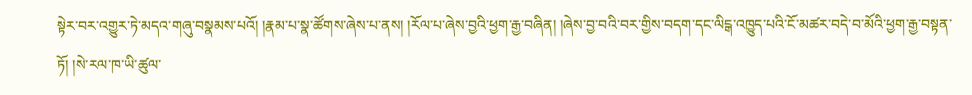སྟེར་བར་འགྱུར་ཏེ་མདའ་གཞུ་བསྣམས་པའོ། །རྣམ་པ་སྣ་ཚོགས་ཞེས་པ་ནས། །རོལ་པ་ཞེས་བྱའི་ཕྱག་རྒྱ་བཞིན། །ཞེས་བྱ་བའི་བར་གྱིས་བདག་དང་ལིངྒ་འཁྱུད་པའི་ངོ་མཚར་བདེ་བ་མོའི་ཕྱག་རྒྱ་བསྟན་ཏོ། །སེ་རལ་ཁ་ཡི་ཚུལ་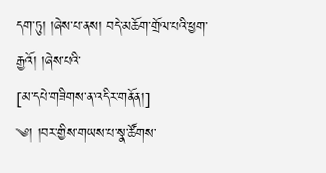དག་ཏུ། །ཞེས་པ་ནས། བདེ་མཆོག་གྲོལ་པའི་ཕྱག་རྒྱའོ། །ཞེས་པའི་
[མ་དཔེ་གཟིགས་ན་འདིར་གནོན།]
༄། །བར་གྱིས་གཡས་པ་སྣ་ཚོགས་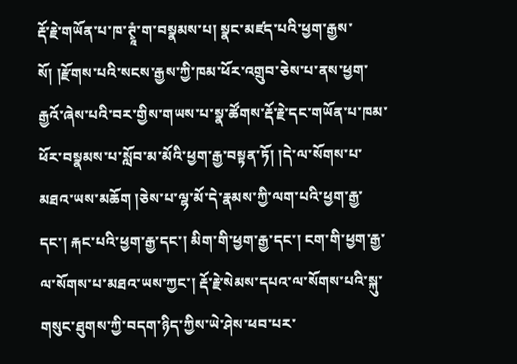རྡོ་རྗེ་གཡོན་པ་ཁ་ཊྭཱཾ་ག་བསྣམས་པ། སྣང་མཛད་པའི་ཕྱག་རྒྱས་སོ། །རྫོགས་པའི་སངས་རྒྱས་ཀྱི་ཁམ་ཕོར་འགྲུབ་ཅེས་པ་ནས་ཕྱག་རྒྱའོ་ཞེས་པའི་བར་གྱིས་གཡས་པ་སྣ་ཚོགས་རྡོ་རྗེ་དང་གཡོན་པ་ཁམ་ཕོར་བསྣམས་པ་སློབ་མ་མོའི་ཕྱག་རྒྱ་བསྟན་ཏོ། །དེ་ལ་སོགས་པ་མཐའ་ཡས་མཆོག །ཅེས་པ་ལྷ་མོ་དེ་རྣམས་ཀྱི་ལག་པའི་ཕྱག་རྒྱ་དང་། རྐང་པའི་ཕྱག་རྒྱ་དང་། མིག་གི་ཕྱག་རྒྱ་དང་། ངག་གི་ཕྱག་རྒྱ་ལ་སོགས་པ་མཐའ་ཡས་ཀྱང་། རྡོ་རྗེ་སེམས་དཔའ་ལ་སོགས་པའི་སྐུ་གསུང་ཐུགས་ཀྱི་བདག་ཉིད་ཀྱིས་ཡེ་ཤེས་ཕབ་པར་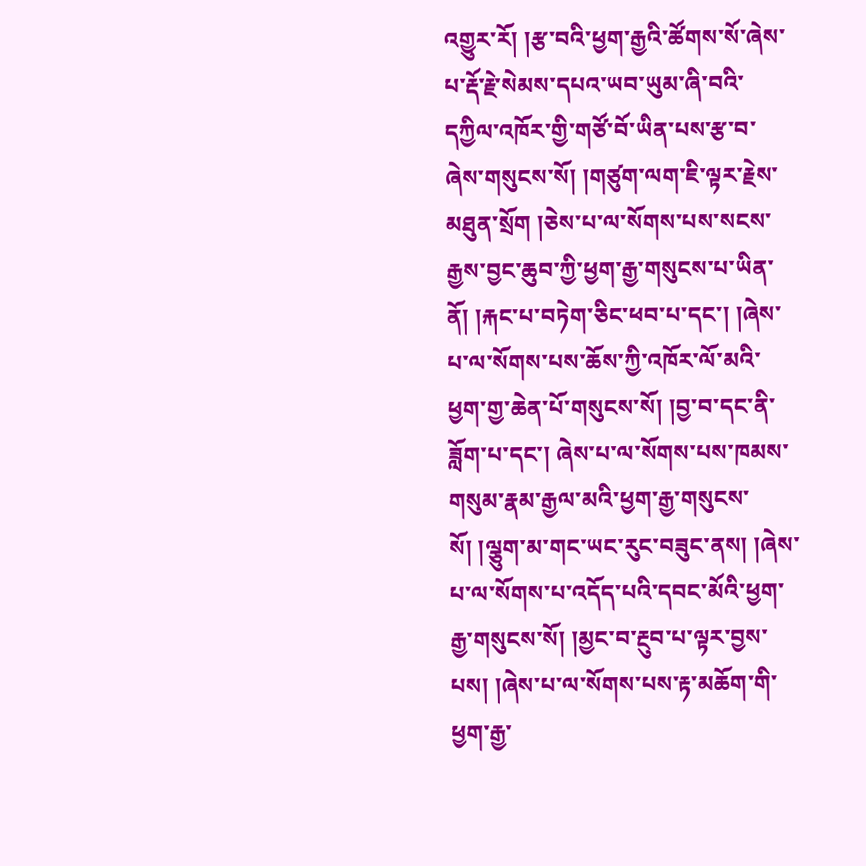འགྱུར་རོ། །རྩ་བའི་ཕྱག་རྒྱའི་ཚོགས་སོ་ཞེས་པ་རྡོ་རྗེ་སེམས་དཔའ་ཡབ་ཡུམ་ཞི་བའི་དཀྱིལ་འཁོར་གྱི་གཙོ་བོ་ཡིན་པས་རྩ་བ་ཞེས་གསུངས་སོ། །གཙུག་ལག་ཇི་ལྟར་རྗེས་མཐུན་སྲོག །ཅེས་པ་ལ་སོགས་པས་སངས་རྒྱས་བྱང་ཆུབ་ཀྱི་ཕྱག་རྒྱ་གསུངས་པ་ཡིན་ནོ། །རྐང་པ་བཏེག་ཅིང་ཕབ་པ་དང་། །ཞེས་པ་ལ་སོགས་པས་ཆོས་ཀྱི་འཁོར་ལོ་མའི་ཕྱག་གྱ་ཆེན་པོ་གསུངས་སོ། །བྱ་བ་དང་ནི་ཟློག་པ་དང་། ཞེས་པ་ལ་སོགས་པས་ཁམས་གསུམ་རྣམ་རྒྱལ་མའི་ཕྱག་རྒྱ་གསུངས་སོ། །ལྕུག་མ་གང་ཡང་རུང་བཟུང་ནས། །ཞེས་པ་ལ་སོགས་པ་འདོད་པའི་དབང་མོའི་ཕྱག་རྒྱ་གསུངས་སོ། །མྱང་བ་རྔུབ་པ་ལྟར་བྱས་པས། །ཞེས་པ་ལ་སོགས་པས་རྟ་མཆོག་གི་ཕྱག་རྒྱ་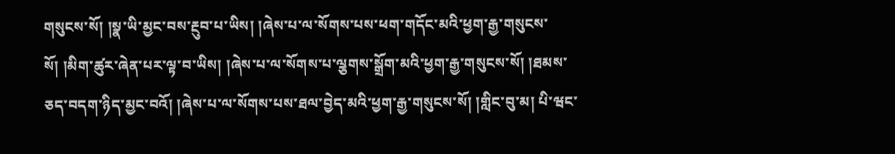གསུངས་སོ། །སྣ་ཡི་མྱང་བས་རྔུབ་པ་ཡིས། །ཞེས་པ་ལ་སོགས་པས་ཕག་གདོང་མའི་ཕྱག་རྒྱ་གསུངས་སོ། །མིག་ཚུར་ཞེན་པར་ལྟ་བ་ཡིས། །ཞེས་པ་ལ་སོགས་པ་ལྕགས་སྒྲོག་མའི་ཕྱག་རྒྱ་གསུངས་སོ། །ཐམས་ཅད་བདག་ཉིད་མྱང་བའོ། །ཞེས་པ་ལ་སོགས་པས་ཐལ་བྱེད་མའི་ཕྱག་རྒྱ་གསུངས་སོ། །གླིང་བུ་མ། པི་ཝང་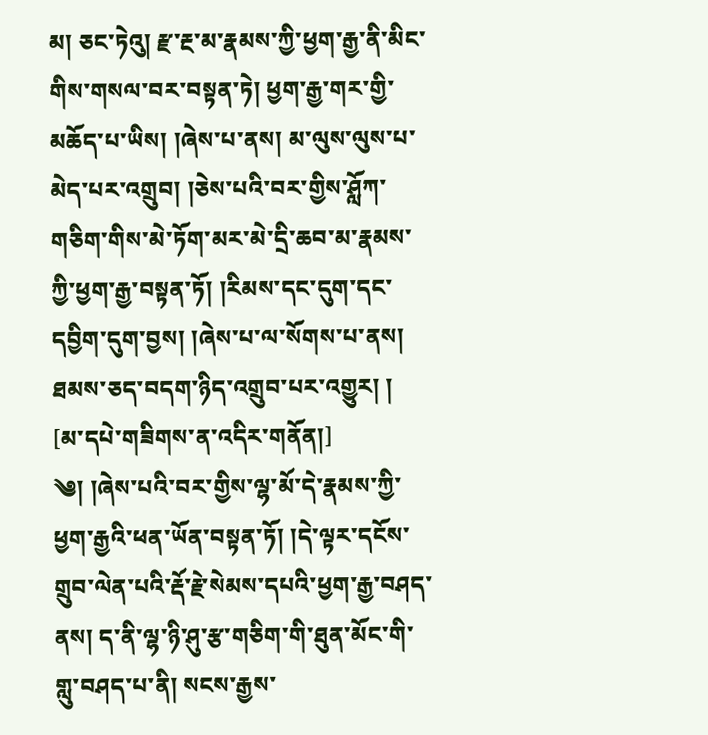མ། ཅང་ཏེའུ། རྫ་རྔ་མ་རྣམས་ཀྱི་ཕྱག་རྒྱ་ནི་མིང་གིས་གསལ་བར་བསྟན་ཏེ། ཕྱག་རྒྱ་གར་གྱི་མཆོད་པ་ཡིས། །ཞེས་པ་ནས། མ་ལུས་ལུས་པ་མེད་པར་འགྲུབ། །ཅེས་པའི་བར་གྱིས་ཤློཀ་གཅིག་གིས་མེ་ཏོག་མར་མེ་དྲི་ཆབ་མ་རྣམས་ཀྱི་ཕྱག་རྒྱ་བསྟན་ཏོ། །རིམས་དང་དུག་དང་དབྱིག་དུག་བྱས། །ཞེས་པ་ལ་སོགས་པ་ནས། ཐམས་ཅད་བདག་ཉིད་འགྲུབ་པར་འགྱུར། །
[མ་དཔེ་གཟིགས་ན་འདིར་གནོན།]
༄། །ཞེས་པའི་བར་གྱིས་ལྷ་མོ་དེ་རྣམས་ཀྱི་ཕྱག་རྒྱའི་ཕན་ཡོན་བསྟན་ཏོ། །དེ་ལྟར་དངོས་གྲུབ་ལེན་པའི་རྡོ་རྗེ་སེམས་དཔའི་ཕྱག་རྒྱ་བཤད་ནས། ད་ནི་ལྷ་ཉི་ཤུ་རྩ་གཅིག་གི་ཐུན་མོང་གི་གླུ་བཤད་པ་ནི། སངས་རྒྱས་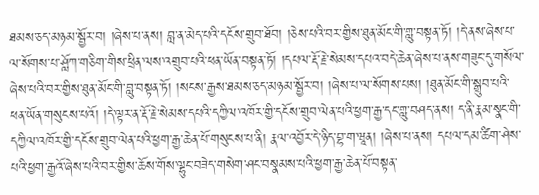ཐམས་ཅད་མཉམ་སྦྱོར་བ། །ཞེས་པ་ནས། བླ་ན་མེད་པའི་དངོས་གྲུབ་ཐོབ། །ཅེས་པའི་བར་གྱིས་ཐུན་མོང་གི་གླུ་བསྟན་ཏོ། །དེ་ནས་ཞེས་པ་ལ་སོགས་པ་ཤློཀ་གཅིག་གིས་ཕྲིན་ལས་འགྲུབ་པའི་ཕན་ཡོན་བསྟན་ཏོ། །དཔལ་རྡོ་རྗེ་སེམས་དཔའ་བདེ་ཆེན་ཞེས་པ་ནས་གཟུང་དུ་གསོལ་ཞེས་པའི་བར་གྱིས་ཐུན་མོང་གི་བླུ་བསྟན་ཏོ། །སངས་རྒྱས་ཐམས་ཅད་མཉམ་སྦྱོར་བ། །ཞེས་པ་ལ་སོགས་པས། །ཐུན་མོང་གི་སྒྲུབ་པའི་ཕན་ཡོན་གསུངས་པའོ། །དེ་ལྟར་ན་རྡོ་རྗེ་སེམས་དཔའི་དཀྱིལ་འཁོར་གྱི་དངོས་གྲུབ་ལེན་པའི་ཕྱག་རྒྱ་དང་གླུ་བཤད་ནས། ད་ནི་རྣམ་སྣང་གི་དཀྱིལ་འཁོར་གྱི་དངོས་གྲུབ་ལེན་པའི་ཕྱག་རྒྱ་ཆེན་པོ་གསུངས་པ་ནི། རྣལ་འབྱོར་དེ་ཉིད་བྷ་ག་ཝཱན། །ཞེས་པ་ནས། དཔལ་དམ་ཚིག་ཤེས་པའི་ཕྱག་རྒྱའོ་ཞེས་པའི་བར་གྱིས་ཆོས་གོས་ལྷུང་བཟེད་གསེག་ཤང་བསྣམས་པའི་ཕྱག་རྒྱ་ཆེན་པོ་བསྟན་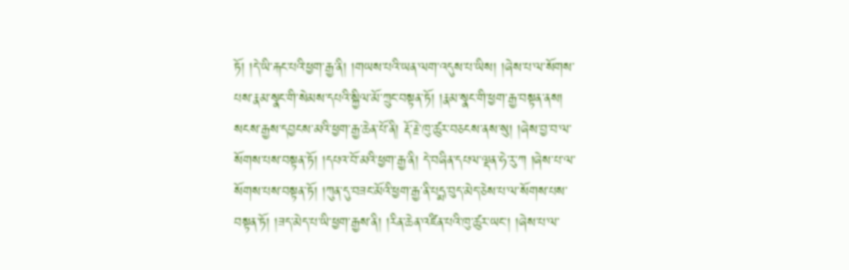ཏོ། །དེ་ཡི་རྐང་པའི་ཕྱག་རྒྱ་ནི། །གཡས་པའི་ཡན་ལག་འདུས་པ་ཡིས། །ཞེས་པ་ལ་སོགས་པས་རྣམ་སྣང་གི་སེམས་དཔའི་སྐྱིལ་མོ་ཀྲུང་བསྟན་ཏོ། །རྣམ་སྣང་གི་ཕྱག་རྒྱ་བསྟན་ནས། སངས་རྒྱས་དབྱངས་མའི་ཕྱག་རྒྱ་ཆེན་པོ་ནི། རྡོ་རྗེ་ཁུ་ཚུར་བཅངས་ནས་སུ། །ཞེས་བྱ་བ་ལ་སོགས་པས་བསྟན་ཏོ། །དཔའ་བོ་མའི་ཕྱག་རྒྱ་ནི། དེ་བཞིན་དཔལ་ལྡན་ཧེ་རུ་ཀ །ཞེས་པ་ལ་སོགས་པས་བསྟན་ཏོ། །ཀུན་དུ་བཟང་མོའི་ཕྱག་རྒྱ་ནི་པདྨ་བུད་མེད་ཅེས་པ་ལ་སོགས་པས་བསྟན་ཏོ། །ཟད་མེད་པ་ཡི་ཕྱག་རྒྱས་ནི། །རིན་ཆེན་འཛིན་པའི་ཁུ་ཚུར་ཡང་། །ཞེས་པ་ལ་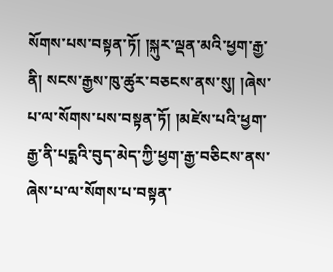སོགས་པས་བསྟན་ཏོ། །སྐུར་ལྡན་མའི་ཕྱག་རྒྱ་ནི། སངས་རྒྱས་ཁུ་ཚུར་བཅངས་ནས་སུ། །ཞེས་པ་ལ་སོགས་པས་བསྟན་ཏོ། །མཛེས་པའི་ཕྱག་རྒྱ་ནི་པདྨའི་བུད་མེད་ཀྱི་ཕྱག་རྒྱ་བཅིངས་ནས་ཞེས་པ་ལ་སོགས་པ་བསྟན་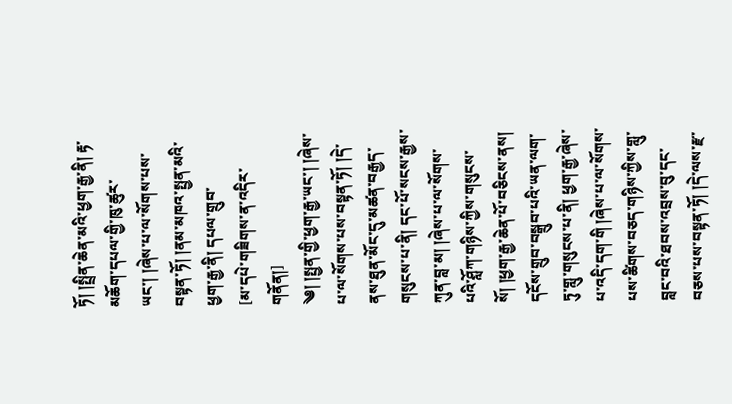ཏོ། །སྤྲིན་ཆེན་མའི་ཕྱག་རྒྱ་ནི། རྟ་མཆོག་དཔལ་གྱི་ཁུ་ཚུར་ཡང་། །ཞེས་པ་ལ་སོགས་པས་བསྟན་ཏོ། །ནམ་མཁའ་སྤྱན་མའི་ཕྱག་རྒྱ་ནི། དཔལ་གྲུབ་
[མ་དཔེ་གཟིགས་ན་འདིར་གནོན།]
༄། །སྤྱན་གྱི་ཕྱག་རྒྱ་ཡང་། །ཞེས་པ་ལ་སོགས་པས་བསྟན་ཏོ། །དེ་ནས་ཐུན་མོང་དུ་མཚན་བརྒྱད་གསུངས་པ་ནི། དང་པོ་སངས་རྒྱས་ཀུན་བླ་མ། །ཞེས་པ་ལ་སོགས་པའི་ཤློཀ་གཉིས་ཀྱིས་གསུངས་སོ། །ཕྱག་རྒྱ་ཆེན་པོ་བཅིངས་ནས། དངོས་གྲུབ་བསྒྲུབ་པའི་ཡན་ལག་ཏུ་གླུ་གསུངས་པ་ནི། ཕྱག་རྒྱ་ཞེས་པ་འདི་དག་གི །ཞེས་པ་ལ་སོགས་པས་ཚིགས་བཅད་གཉིས་ཀྱིས་གླུ་བླང་བའི་ཐབས་འབྲས་བུ་དང་བཅས་པས་བསྟན་ཏོ། །དེ་ལས་རྫ་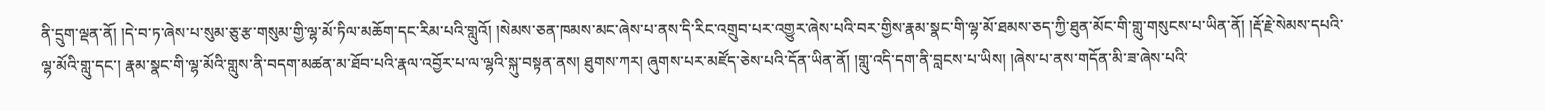ནི་དྲུག་ལྡན་ནོ། །དེ་བ་ཏ་ཞེས་པ་སུམ་ཅུ་རྩ་གསུམ་གྱི་ལྷ་མོ་ཏིལ་མཆོག་དང་རིམ་པའི་གླུའོ། །སེམས་ཅན་ཁམས་མང་ཞེས་པ་ནས་དི་རིང་འགྲུབ་པར་འགྱུར་ཞེས་པའི་བར་གྱིས་རྣམ་སྣང་གི་ལྷ་མོ་ཐམས་ཅད་ཀྱི་ཐུན་མོང་གི་གླུ་གསུངས་པ་ཡིན་ནོ། །རྡོ་རྗེ་སེམས་དཔའི་ལྷ་མོའི་གླུ་དང་། རྣམ་སྣང་གི་ལྷ་མོའི་གླུས་ནི་བདག་མཚན་མ་ཐོབ་པའི་རྣལ་འབྱོར་པ་ལ་ལྷའི་སྐུ་བསྟན་ནས། ཐུགས་ཀར། ཞུགས་པར་མཛོད་ཅེས་པའི་དོན་ཡིན་ནོ། །གླུ་འདི་དག་ནི་བླངས་པ་ཡིས། །ཞེས་པ་ནས་གདོན་མི་ཟ་ཞེས་པའི་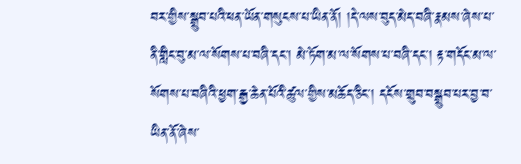བར་གྱིས་སྒྲུབ་པའི་ཕན་ཡོན་གསུངས་པ་ཡིན་ནོ། །དེ་ལས་བུད་མེད་བཞི་རྣམས་ཞེས་པ་ནི་གླིང་བུ་མ་ལ་སོགས་པ་བཞི་དང་། མེ་ཏོག་མ་ལ་སོགས་པ་བཞི་དང་། རྟ་གདོང་མ་ལ་སོགས་པ་བཞིའི་ཕྱག་རྒྱ་ཆེན་པོའི་ཚུལ་གྱིས་མཆོད་ཅིང་། དངོས་གྲུབ་བསྒྲུབ་པར་བྱ་བ་ཡིན་ནོ་ཞེས་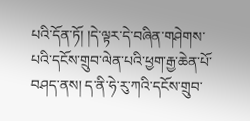པའི་དོན་ཏོ། །དེ་ལྟར་དེ་བཞིན་གཤེགས་པའི་དངོས་གྲུབ་ལེན་པའི་ཕྱག་རྒྱ་ཆེན་པོ་བཤད་ནས། ད་ནི་ཧེ་རུ་ཀའི་དངོས་གྲུབ་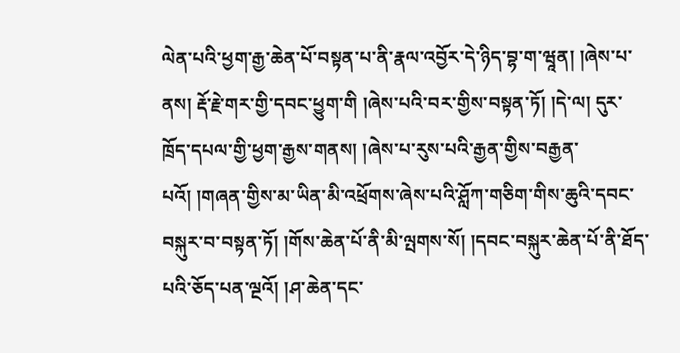ལེན་པའི་ཕྱག་རྒྱ་ཆེན་པོ་བསྟན་པ་ནི་རྣལ་འབྱོར་དེ་ཉིད་བྷ་ག་ཝཱན། །ཞེས་པ་ནས། རྡོ་རྗེ་གར་གྱི་དབང་ཕྱུག་གི །ཞེས་པའི་བར་གྱིས་བསྟན་ཏོ། །དེ་ལ། དུར་ཁྲོད་དཔལ་གྱི་ཕྱག་རྒྱས་གནས། །ཞེས་པ་རུས་པའི་རྒྱན་གྱིས་བརྒྱན་པའོ། །གཞན་གྱིས་མ་ཡིན་མི་འཕྲོགས་ཞེས་པའི་ཤློཀ་གཅིག་གིས་ཆུའི་དབང་བསྐུར་བ་བསྟན་ཏོ། །གོས་ཆེན་པོ་ནི་མི་ལྤགས་སོ། །དབང་བསྐུར་ཆེན་པོ་ནི་ཐོད་པའི་ཅོད་པན་ལྔའོ། །ཤ་ཆེན་དང་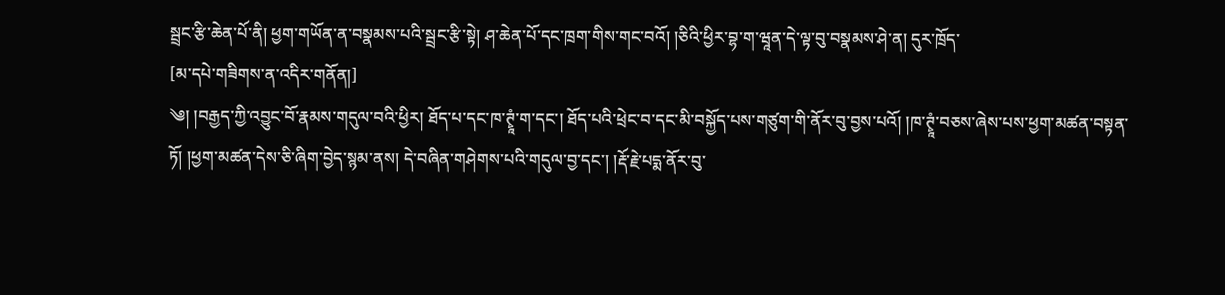སྦྲང་རྩི་ཆེན་པོ་ནི། ཕྱག་གཡོན་ན་བསྣམས་པའི་སྦྲང་རྩི་སྟེ། ཤ་ཆེན་པོ་དང་ཁྲག་གིས་གང་བའོ། །ཅིའི་ཕྱིར་བྷ་ག་ཝཱན་དེ་ལྟ་བུ་བསྣམས་ཤེ་ན། དུར་ཁྲོད་
[མ་དཔེ་གཟིགས་ན་འདིར་གནོན།]
༄། །བརྒྱད་ཀྱི་འབྱུང་བོ་རྣམས་གདུལ་བའི་ཕྱིར། ཐོད་པ་དང་ཁ་ཊྭཱཾ་ག་དང་། ཐོད་པའི་ཕྲེང་བ་དང་མི་བསྐྱོད་པས་གཙུག་གི་ནོར་བུ་བྱས་པའོ། །ཁ་ཊྭཱཾ་བཅས་ཞེས་པས་ཕྱག་མཚན་བསྟན་ཏོ། །ཕྱག་མཚན་དེས་ཅི་ཞིག་བྱེད་སྙམ་ནས། དེ་བཞིན་གཤེགས་པའི་གདུལ་བྱ་དང་། །རྡོ་རྗེ་པདྨ་ནོར་བུ་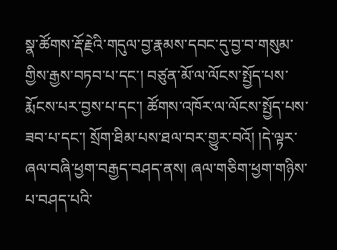སྣ་ཚོགས་རྡོ་རྗེའི་གདུལ་བྱ་རྣམས་དབང་དུ་བྱ་བ་གསུམ་གྱིས་རྒྱས་བཏབ་པ་དང་། བཙུན་མོ་ལ་ལོངས་སྤྱོད་པས་རྨོངས་པར་བྱས་པ་དང་། ཚོགས་འཁོར་ལ་ལོངས་སྤྱོད་པས་ཟབ་པ་དང་། སྲོག་ཐིམ་པས་ཐལ་བར་གྱུར་བའོ། །དེ་ལྟར་ཞལ་བཞི་ཕྱག་བརྒྱད་བཤད་ནས། ཞལ་གཅིག་ཕྱག་གཉིས་པ་བཤད་པའི་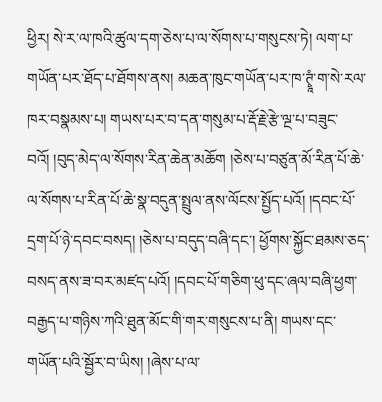ཕྱིར། སེ་ར་ལ་ཁའི་ཚུལ་དག་ཅེས་པ་ལ་སོགས་པ་གསུངས་ཏེ། ལག་པ་གཡོན་པར་ཐོད་པ་ཐོགས་ནས། མཆན་ཁུང་གཡོན་པར་ཁ་ཊྭཱཾ་ག་སེ་རལ་ཁར་བསྣམས་པ། གཡས་པར་བ་དན་གསུམ་པ་རྡོ་རྗེ་རྩེ་ལྔ་པ་བཟུང་བའོ། །བུད་མེད་ལ་སོགས་རིན་ཆེན་མཆོག །ཅེས་པ་བཙུན་མོ་རིན་པོ་ཆེ་ལ་སོགས་པ་རིན་པོ་ཆེ་སྣ་བདུན་སྤྲུལ་ནས་ལོངས་སྤྱོད་པའོ། །དབང་པོ་དྲག་པོ་ཉེ་དབང་བསད། །ཅེས་པ་བདུད་བཞི་དང་། ཕྱོགས་སྐྱོང་ཐམས་ཅད་བསད་ནས་ཟ་བར་མཛད་པའོ། །དབང་པོ་གཅིག་ཕུ་དང་ཞལ་བཞི་ཕྱག་བརྒྱད་པ་གཉིས་ཀའི་ཐུན་མོང་གི་གར་གསུངས་པ་ནི། གཡས་དང་གཡོན་པའི་སྦྱོར་བ་ཡིས། །ཞེས་པ་ལ་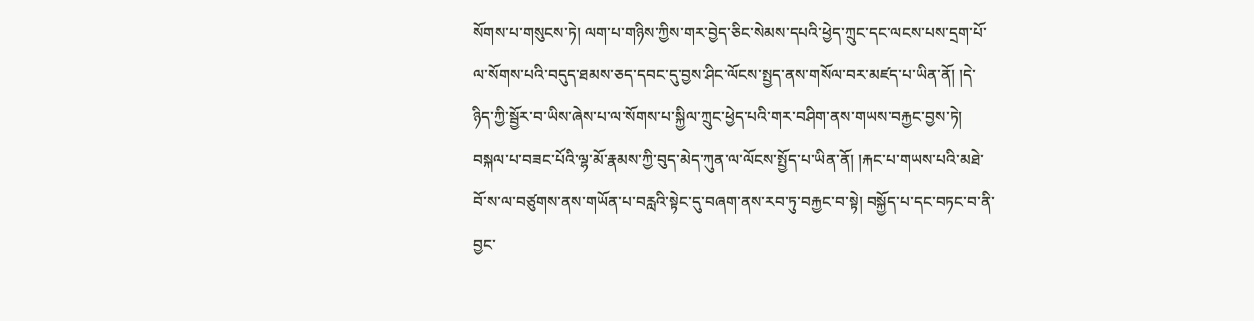སོགས་པ་གསུངས་ཏེ། ལག་པ་གཉིས་ཀྱིས་གར་བྱེད་ཅིང་སེམས་དཔའི་ཕྱེད་ཀྲུང་དང་ལངས་པས་དྲག་པོ་ལ་སོགས་པའི་བདུད་ཐམས་ཅད་དབང་དུ་བྱས་ཤིང་ལོངས་སྤྱད་ནས་གསོལ་བར་མཛད་པ་ཡིན་ནོ། །དེ་ཉིད་ཀྱི་སྦྱོར་བ་ཡིས་ཞེས་པ་ལ་སོགས་པ་སྐྱིལ་ཀྲུང་ཕྱེད་པའི་གར་བཤིག་ནས་གཡས་བརྐྱང་བྱས་ཏེ། བསྐལ་པ་བཟང་པོའི་ལྷ་མོ་རྣམས་ཀྱི་བུད་མེད་ཀུན་ལ་ལོངས་སྤྱོད་པ་ཡིན་ནོ། །རྐང་པ་གཡས་པའི་མཐེ་བོ་ས་ལ་བཙུགས་ནས་གཡོན་པ་བརླའི་སྟེང་དུ་བཞག་ནས་རབ་ཏུ་བརྐྱང་བ་སྟེ། བསྐྱོད་པ་དང་བཏང་བ་ནི་བྱང་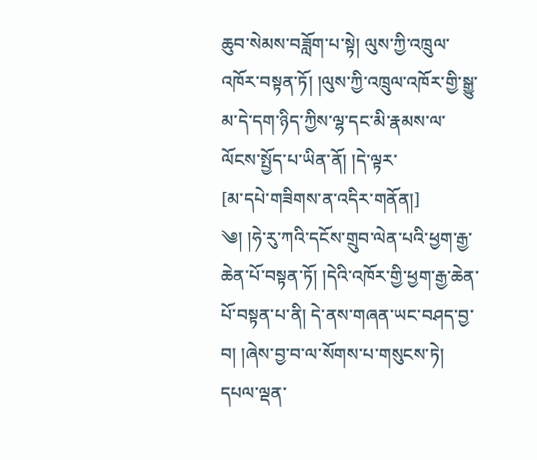ཆུབ་སེམས་བཟློག་པ་སྟེ། ལུས་ཀྱི་འཁྲུལ་འཁོར་བསྟན་ཏོ། །ལུས་ཀྱི་འཁྲུལ་འཁོར་གྱི་སྒྱུ་མ་དེ་དག་ཉིད་ཀྱིས་ལྷ་དང་མི་རྣམས་ལ་ལོངས་སྤྱོད་པ་ཡིན་ནོ། །དེ་ལྟར་
[མ་དཔེ་གཟིགས་ན་འདིར་གནོན།]
༄། །ཧེ་རུ་ཀའི་དངོས་གྲུབ་ལེན་པའི་ཕྱག་རྒྱ་ཆེན་པོ་བསྟན་ཏོ། །དེའི་འཁོར་གྱི་ཕྱག་རྒྱ་ཆེན་པོ་བསྟན་པ་ནི། དེ་ནས་གཞན་ཡང་བཤད་བྱ་བ། །ཞེས་བྱ་བ་ལ་སོགས་པ་གསུངས་ཏེ། དཔལ་ལྡན་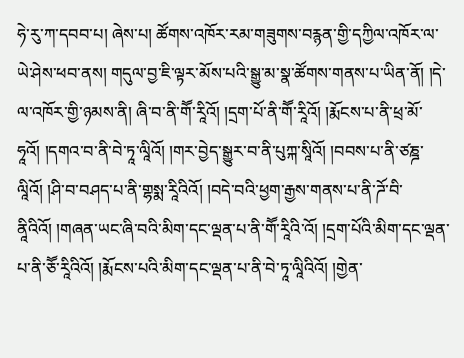ཧེ་རུ་ཀ་དབབ་པ། ཞེས་པ། ཚོགས་འཁོར་རམ་གཟུགས་བརྙན་གྱི་དཀྱིལ་འཁོར་ལ་ཡེ་ཤེས་ཕབ་ནས། གདུལ་བྱ་ཇི་ལྟར་མོས་པའི་སྒྱུ་མ་སྣ་ཚོགས་གནས་པ་ཡིན་ནོ། །དེ་ལ་འཁོར་གྱི་ཉམས་ནི། ཞི་བ་ནི་གཽ་རཱིའོ། །དྲག་པོ་ནི་གཽ་རཱིའོ། །རྨོངས་པ་ནི་ཕྲ་མོ་ཧཱའོ། །དགའ་བ་ནི་བེ་ཏཱ་ལཱིའོ། །གར་བྱེད་སྒྱུར་བ་ནི་པུཀྐ་སཱིའོ། །བབས་པ་ནི་ཙཎྜ་ལཱིའོ། །ཤི་བ་བཤད་པ་ནི་གྷསྨ་རཱིའིའོ། །བདེ་བའི་ཕྱག་རྒྱས་གནས་པ་ནི་ཌོ་བི་ནཱིའིའོ། །གཞན་ཡང་ཞི་བའི་མིག་དང་ལྡན་པ་ནི་གཽ་རཱིའི་འོ། །དྲག་པོའི་མིག་དང་ལྡན་པ་ནི་ཅཽ་རཱིའིའོ། །རྨོངས་པའི་མིག་དང་ལྡན་པ་ནི་བེ་ཏཱ་ལཱིའིའོ། །གྱེན་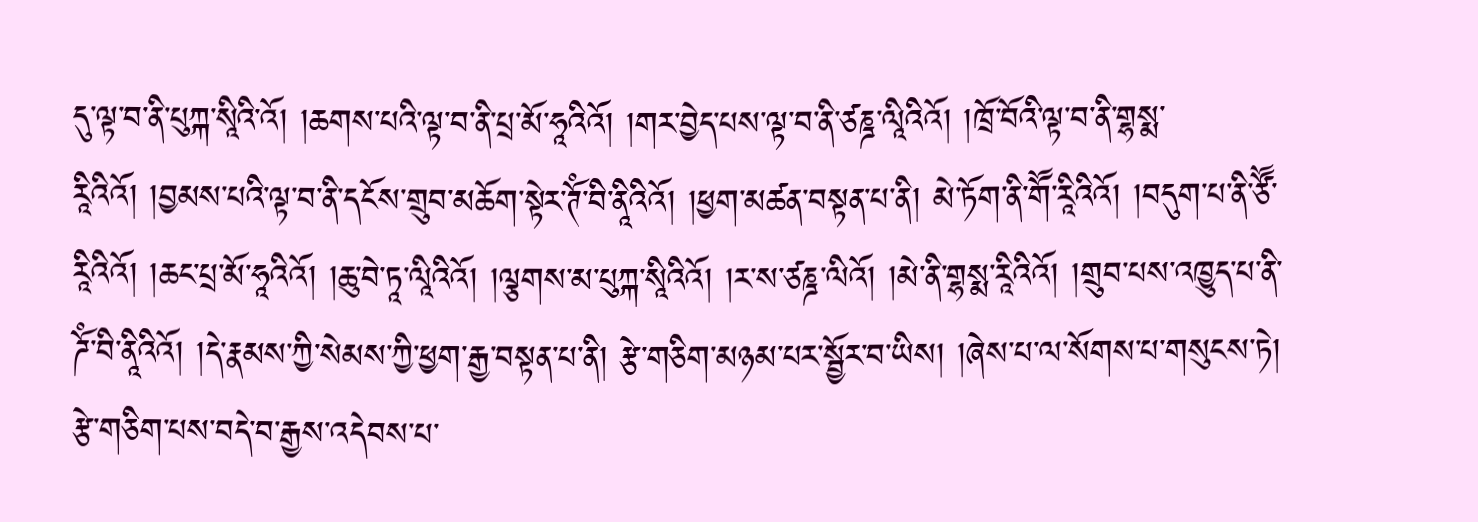དུ་ལྟ་བ་ནི་པུཀྐ་སཱིའི་འོ། །ཆགས་པའི་ལྟ་བ་ནི་པྲ་མོ་ཧཱའིའོ། །གར་བྱེད་པས་ལྟ་བ་ནི་ཙཎྜ་ལཱིའིའོ། །ཁྲོ་བོའི་ལྟ་བ་ནི་གྷསྨ་རཱིའིའོ། །བྱམས་པའི་ལྟ་བ་ནི་དངོས་གྲུབ་མཆོག་སྟེར་ཊོཾ་བི་ནཱིའིའོ། །ཕྱག་མཚན་བསྟན་པ་ནི། མེ་ཏོག་ནི་གཽ་རཱིའིའོ། །བདུག་པ་ནི་ཙཽ་རཱིའིའོ། །ཆང་པྲ་མོ་ཧཱའིའོ། །ཆུ་བེ་ཏཱ་ལཱིའིའོ། །ལྕགས་མ་པུཀྐ་སཱིའིའོ། །ར་ས་ཙཎྜ་ལིའོ། །མེ་ནི་གྷསྨ་རཱིའིའོ། །གྲུབ་པས་འཁྱུད་པ་ནི་ཌོཾ་བི་ནཱིའིའོ། །དེ་རྣམས་ཀྱི་སེམས་ཀྱི་ཕྱག་རྒྱ་བསྟན་པ་ནི། རྩེ་གཅིག་མཉམ་པར་སྦྱོར་བ་ཡིས། །ཞེས་པ་ལ་སོགས་པ་གསུངས་ཏེ། རྩེ་གཅིག་པས་བདེ་བ་རྒྱས་འདེབས་པ་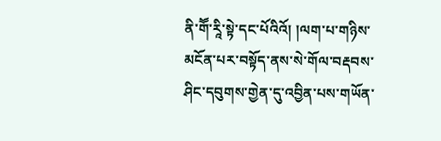ནི་གཽ་རཱི་སྟེ་དང་པོའིའོ། །ལག་པ་གཉིས་མངོན་པར་བསྟོད་ནས་སེ་གོལ་བརྡབས་ཤིང་དབུགས་གྱེན་དུ་འབྱིན་པས་གཡོན་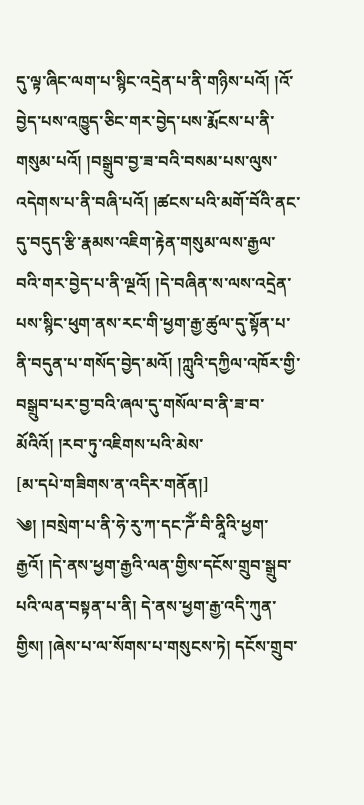དུ་ལྟ་ཞིང་ལག་པ་སྙིང་འདྲེན་པ་ནི་གཉིས་པའོ། །འོ་བྱེད་པས་འཁྱུད་ཅིང་གར་བྱེད་པས་རྨོངས་པ་ནི་གསུམ་པའོ། །བསྒྲུབ་བྱ་ཟ་བའི་བསམ་པས་ལུས་འདེགས་པ་ནི་བཞི་པའོ། །ཚངས་པའི་མགོ་བོའི་ནང་དུ་བདུད་རྩི་རྣམས་འཇིག་རྟེན་གསུམ་ལས་རྒྱལ་བའི་གར་བྱེད་པ་ནི་ལྔའོ། །དེ་བཞིན་ས་ལས་འདྲེན་པས་སྙིང་ཕུག་ནས་རང་གི་ཕྱག་རྒྱ་ཚུལ་དུ་སྟོན་པ་ནི་བདུན་པ་གསོད་བྱེད་མའོ། །ཀླུའི་དཀྱིལ་འཁོར་གྱི་བསྒྲུབ་པར་བྱ་བའི་ཞལ་དུ་གསོལ་བ་ནི་ཟ་བ་མོའིའོ། །རབ་ཏུ་འཇིགས་པའི་མེས་
[མ་དཔེ་གཟིགས་ན་འདིར་གནོན།]
༄། །བསྲེག་པ་ནི་ཧེ་རུ་ཀ་དང་ཌོཾ་བི་ནཱིའི་ཕྱག་རྒྱའོ། །དེ་ནས་ཕྱག་རྒྱའི་ལན་གྱིས་དངོས་གྲུབ་སྒྲུབ་པའི་ལན་བསྟན་པ་ནི། དེ་ནས་ཕྱག་རྒྱ་འདི་ཀུན་གྱིས། །ཞེས་པ་ལ་སོགས་པ་གསུངས་ཏེ། དངོས་གྲུབ་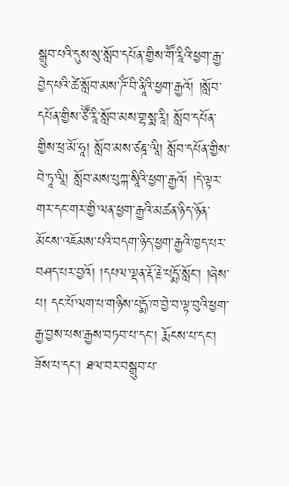སྒྲུབ་པའི་དུས་སུ་སློབ་དཔོན་གྱིས་གཽ་རཱིའི་ཕྱག་རྒྱ་བྱེད་པའི་ཚེ་སློབ་མས་ཌོཾ་བི་ནཱིའི་ཕྱག་རྒྱའོ། །སློབ་དཔོན་གྱིས་ཙཽ་རཱི་སློབ་མས་གྷསྨ་རཱི། སློབ་དཔོན་གྱིས་ཕྲ་མོ་ཧཱ། སློབ་མས་ཙཎྜ་ལཱི། སློབ་དཔོན་གྱིས་བེ་ཏཱ་ལཱི། སློབ་མས་པུཀྐ་སཱིའི་ཕྱག་རྒྱའོ། །དེ་ལྟར་གར་དང་གར་གྱི་ལན་ཕྱག་རྒྱའི་མཚན་ཉིད་ཉོན་མོངས་འཇོམས་པའི་བདག་ཉིད་ཕྱག་རྒྱའི་ཁྱད་པར་བཤད་པར་བྱའོ། །དཔལ་ལྡན་རྡོ་རྗེ་པདྨོ་སློང་། །ཞེས་པ། དང་པོ་ལག་པ་གཉིས་པདྨོ་ཁ་བྱེ་བ་ལྟ་བུའི་ཕྱག་རྒྱ་བྱས་པས་རྒྱས་བཏབ་པ་དང་། རྨོངས་པ་དང་། ཟོས་པ་དང་། ཐལ་བར་བསྒྲུབ་པ་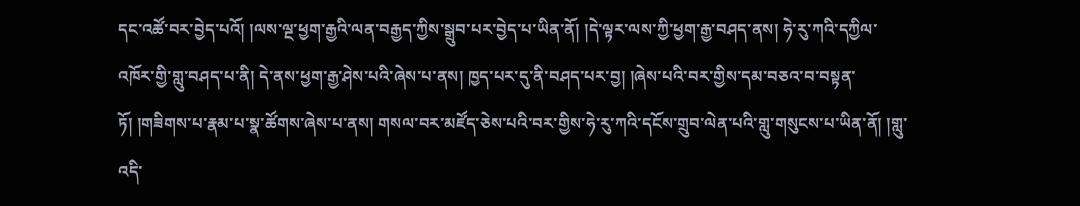དང་འཚོ་བར་བྱེད་པའོ། །ལས་ལྔ་ཕྱག་རྒྱའི་ལན་བརྒྱད་ཀྱིས་སྒྲུབ་པར་བྱེད་པ་ཡིན་ནོ། །དེ་ལྟར་ལས་ཀྱི་ཕྱག་རྒྱ་བཤད་ནས། ཧེ་རུ་ཀའི་དཀྱིལ་འཁོར་གྱི་གླུ་བཤད་པ་ནི། དེ་ནས་ཕྱག་རྒྱ་ཤེས་པའི་ཞེས་པ་ནས། ཁྱད་པར་དུ་ནི་བཤད་པར་བྱ། །ཞེས་པའི་བར་གྱིས་དམ་བཅའ་བ་བསྟན་ཏོ། །གཟིགས་པ་རྣམ་པ་སྣ་ཚོགས་ཞེས་པ་ནས། གསལ་བར་མཛོད་ཅེས་པའི་བར་གྱིས་ཧེ་རུ་ཀའི་དངོས་གྲུབ་ལེན་པའི་གླུ་གསུངས་པ་ཡིན་ནོ། །གླུ་འདི་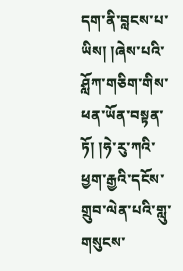དག་ནི་བླངས་པ་ཡིས། །ཞེས་པའི་ཤློཀ་གཅིག་གིས་ཕན་ཡོན་བསྟན་ཏོ། །ཧེ་རུ་ཀའི་ཕྱག་རྒྱའི་དངོས་གྲུབ་ལེན་པའི་གླུ་གསུངས་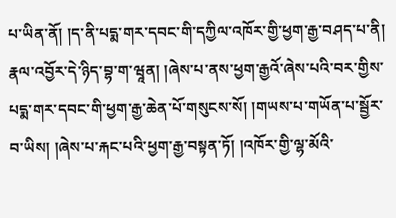པ་ཡིན་ནོ། །ད་ནི་པདྨ་གར་དབང་གི་དཀྱིལ་འཁོར་གྱི་ཕྱག་རྒྱ་བཤད་པ་ནི། རྣལ་འབྱོར་དེ་ཉིད་བྷ་ག་ཝཱན། །ཞེས་པ་ནས་ཕྱག་རྒྱའོ་ཞེས་པའི་བར་གྱིས་པདྨ་གར་དབང་གི་ཕྱག་རྒྱ་ཆེན་པོ་གསུངས་སོ། །གཡས་པ་གཡོན་པ་སྦྱོར་བ་ཡིས། །ཞེས་པ་རྐང་པའི་ཕྱག་རྒྱ་བསྟན་ཏོ། །འཁོར་གྱི་ལྷ་མོའི་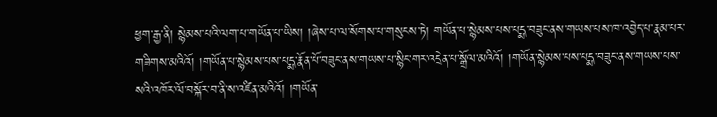ཕྱག་རྒྱ་ནི། སྙེམས་པའི་ལག་པ་གཡོན་པ་ཡིས། །ཞེས་པ་ལ་སོགས་པ་གསུངས་ཏེ། གཡོན་པ་སྙེམས་པས་པདྨ་བཟུང་ནས་གཡས་པས་ཁ་འབྱེད་པ་རྣམ་པར་གཟིགས་མའིའོ། །གཡོན་པ་སྙེམས་པས་པདྨ་རྣོན་པོ་བཟུང་ནས་གཡས་པ་སྙིང་གར་འདྲེན་པ་སྒྲོལ་མའིའོ། །གཡོན་སྙེམས་པས་པདྨ་བཟུང་ནས་གཡས་པས་སའི་འཁོར་ལོ་བསྐོར་བ་ནི་ས་འཛིན་མའིའོ། །གཡོན་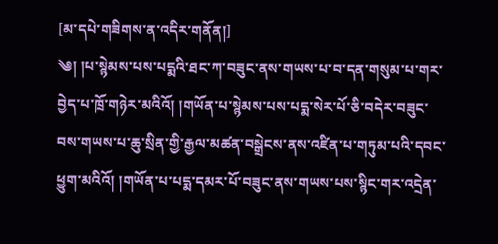[མ་དཔེ་གཟིགས་ན་འདིར་གནོན།]
༄། །པ་སྙེམས་པས་པདྨའི་ཐང་ཀ་བཟུང་ནས་གཡས་པ་བ་དན་གསུམ་པ་གར་བྱེད་པ་ཁྲོ་གཉེར་མའིའོ། །གཡོན་པ་སྙེམས་པས་པདྨ་སེར་པོ་ཅི་བདེར་བཟུང་བས་གཡས་པ་ཆུ་སྲིན་གྱི་རྒྱལ་མཚན་བསྒྲེངས་ནས་འཛིན་པ་གཏུམ་པའི་དབང་ཕྱུག་མའིའོ། །གཡོན་པ་པདྨ་དམར་པོ་བཟུང་ནས་གཡས་པས་སྙིང་གར་འདྲེན་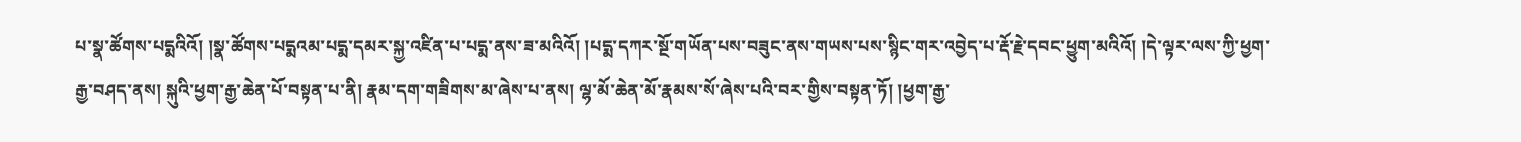པ་སྣ་ཚོགས་པདྨའིའོ། །སྣ་ཚོགས་པདྨའམ་པདྨ་དམར་སྐྱ་འཛིན་པ་པདྨ་ནས་ཟ་མའིའོ། །པདྨ་དཀར་སྔོ་གཡོན་པས་བཟུང་ནས་གཡས་པས་སྙིང་གར་འབྱེད་པ་རྡོ་རྗེ་དབང་ཕྱུག་མའིའོ། །དེ་ལྟར་ལས་ཀྱི་ཕྱག་རྒྱ་བཤད་ནས། སྐུའི་ཕྱག་རྒྱ་ཆེན་པོ་བསྟན་པ་ནི། རྣམ་དག་གཟིགས་མ་ཞེས་པ་ནས། ལྷ་མོ་ཆེན་མོ་རྣམས་སོ་ཞེས་པའི་བར་གྱིས་བསྟན་ཏོ། །ཕྱག་རྒྱ་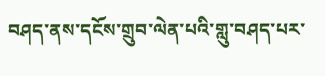བཤད་ནས་དངོས་གྲུབ་ལེན་པའི་གླུ་བཤད་པར་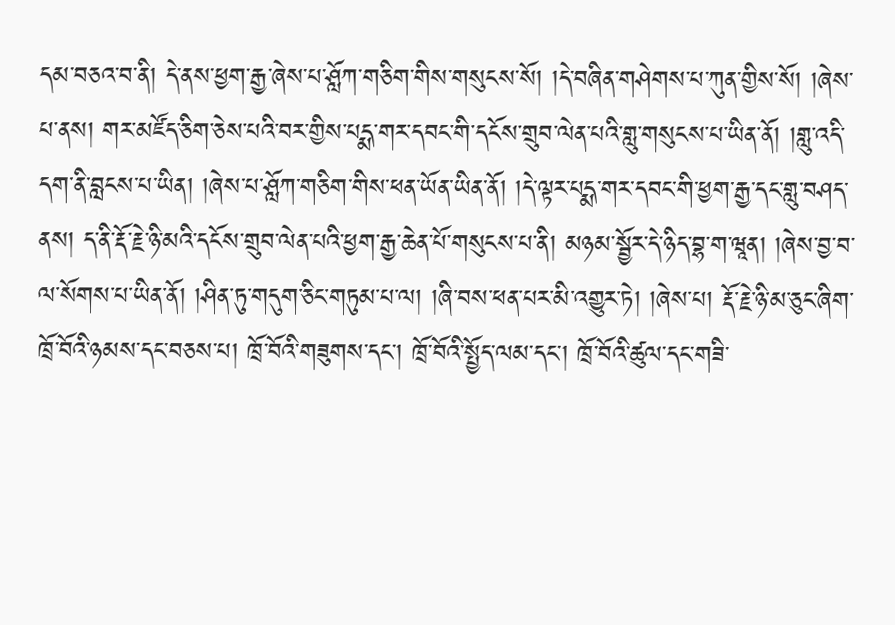དམ་བཅའ་བ་ནི། དེ་ནས་ཕྱག་རྒྱ་ཞེས་པ་ཤློཀ་གཅིག་གིས་གསུངས་སོ། །དེ་བཞིན་གཤེགས་པ་ཀུན་གྱིས་སོ། །ཞེས་པ་ནས། གར་མཛོད་ཅིག་ཅེས་པའི་བར་གྱིས་པདྨ་གར་དབང་གི་དངོས་གྲུབ་ལེན་པའི་གླུ་གསུངས་པ་ཡིན་ནོ། །གླུ་འདི་དག་ནི་བླངས་པ་ཡིན། །ཞེས་པ་ཤློཀ་གཅིག་གིས་ཕན་ཡོན་ཡིན་ནོ། །དེ་ལྟར་པདྨ་གར་དབང་གི་ཕྱག་རྒྱ་དང་གླུ་བཤད་ནས། ད་ནི་རྡོ་རྗེ་ཉི་མའི་དངོས་གྲུབ་ལེན་པའི་ཕྱག་རྒྱ་ཆེན་པོ་གསུངས་པ་ནི། མཉམ་སྦྱོར་དེ་ཉིད་བྷ་ག་ཝཱན། །ཞེས་བྱ་བ་ལ་སོགས་པ་ཡིན་ནོ། །ཤིན་ཏུ་གདུག་ཅིང་གཏུམ་པ་ལ། །ཞི་བས་ཕན་པར་མི་འགྱུར་ཏེ། །ཞེས་པ། རྡོ་རྗེ་ཉི་མ་ཅུང་ཞིག་ཁྲོ་བོའི་ཉམས་དང་བཅས་པ། ཁྲོ་བོའི་གཟུགས་དང་། ཁྲོ་བོའི་སྤྱོད་ལམ་དང་། ཁྲོ་བོའི་ཚུལ་དང་གཟི་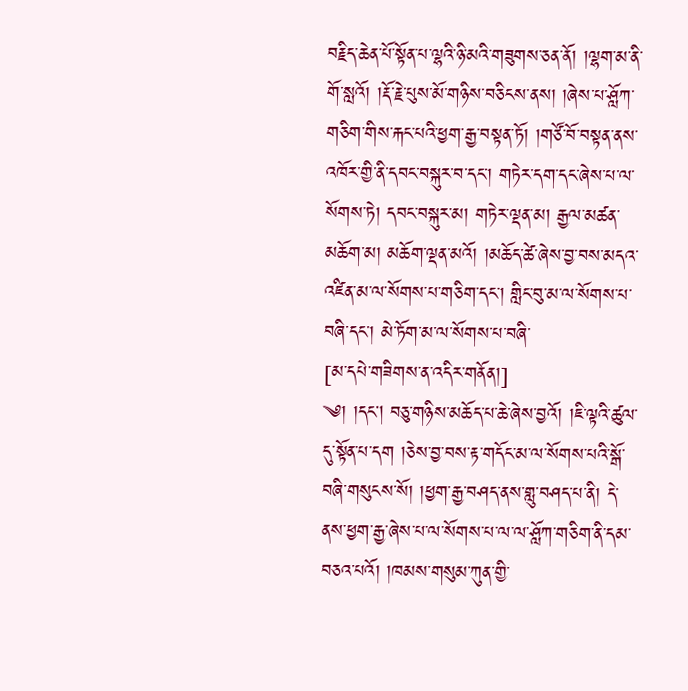བརྗིད་ཆེན་པོ་སྟོན་པ་ལྷའི་ཉི་མའི་གཟུགས་ཅན་ནོ། །ལྷག་མ་ནི་གོ་སླའོ། །རྡོ་རྗེ་པུས་མོ་གཉིས་བཅིངས་ནས། །ཞེས་པ་ཤློཀ་གཅིག་གིས་རྐང་པའི་ཕྱག་རྒྱ་བསྟན་ཏོ། །གཙོ་བོ་བསྟན་ནས་འཁོར་གྱི་ནི་དབང་བསྐུར་བ་དང་། གཏེར་དག་དང་ཞེས་པ་ལ་སོགས་ཏེ། དབང་བསྐུར་མ། གཏེར་ལྡན་མ། རྒྱལ་མཚན་མཆོག་མ། མཆོག་ལྡན་མའོ། །མཆོད་ཚེ་ཞེས་བྱ་བས་མདའ་འཛིན་མ་ལ་སོགས་པ་གཅིག་དང་། གླིང་བུ་མ་ལ་སོགས་པ་བཞི་དང་། མེ་ཏོག་མ་ལ་སོགས་པ་བཞི་
[མ་དཔེ་གཟིགས་ན་འདིར་གནོན།]
༄། །དང། བཅུ་གཉིས་མཆོད་པ་ཆེ་ཞེས་བྱའོ། །ཇི་ལྟའི་ཚུལ་དུ་སྟོན་པ་དག །ཅེས་བྱ་བས་རྟ་གདོང་མ་ལ་སོགས་པའི་སྒོ་བཞི་གསུངས་སོ། །ཕྱག་རྒྱ་བཤད་ནས་གླུ་བཤད་པ་ནི། དེ་ནས་ཕྱག་རྒྱ་ཞེས་པ་ལ་སོགས་པ་ལ་ལ་ཤློཀ་གཅིག་ནི་དམ་བཅའ་པའོ། །ཁམས་གསུམ་ཀུན་གྱི་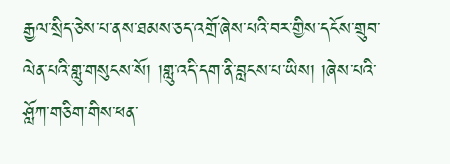རྒྱལ་སྲིད་ཅེས་པ་ནས་ཐམས་ཅད་འགྲོ་ཞེས་པའི་བར་གྱིས་དངོས་གྲུབ་ལེན་པའི་གླུ་གསུངས་སོ། །གླུ་འདི་དག་ནི་བླངས་པ་ཡིས། །ཞེས་པའི་ཤློཀ་གཅིག་གིས་ཕན་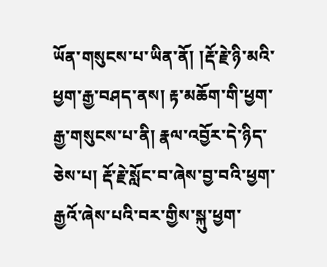ཡོན་གསུངས་པ་ཡིན་ནོ། །རྡོ་རྗེ་ཉི་མའི་ཕྱག་རྒྱ་བཤད་ནས། རྟ་མཆོག་གི་ཕྱག་རྒྱ་གསུངས་པ་ནི། རྣལ་འབྱོར་དེ་ཉིད་ཅེས་པ། རྡོ་རྗེ་སློང་བ་ཞེས་བྱ་བའི་ཕྱག་རྒྱའོ་ཞེས་པའི་བར་གྱིས་སྐུ་ཕྱག་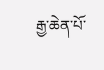རྒྱ་ཆེན་པོ་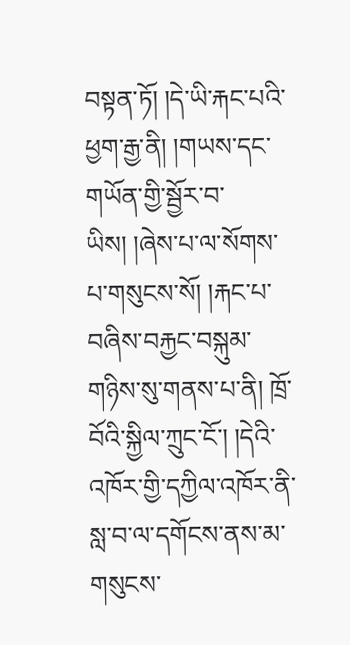བསྟན་ཏོ། །དེ་ཡི་རྐང་པའི་ཕྱག་རྒྱ་ནི། །གཡས་དང་གཡོན་གྱི་སྦྱོར་བ་ཡིས། །ཞེས་པ་ལ་སོགས་པ་གསུངས་སོ། །རྐང་པ་བཞིས་བརྐྱང་བསྐུམ་གཉིས་སུ་གནས་པ་ནི། ཁྲོ་བོའི་སྐྱིལ་ཀྲུང་ངོ་། །དེའི་འཁོར་གྱི་དཀྱིལ་འཁོར་ནི་སླ་བ་ལ་དགོངས་ནས་མ་གསུངས་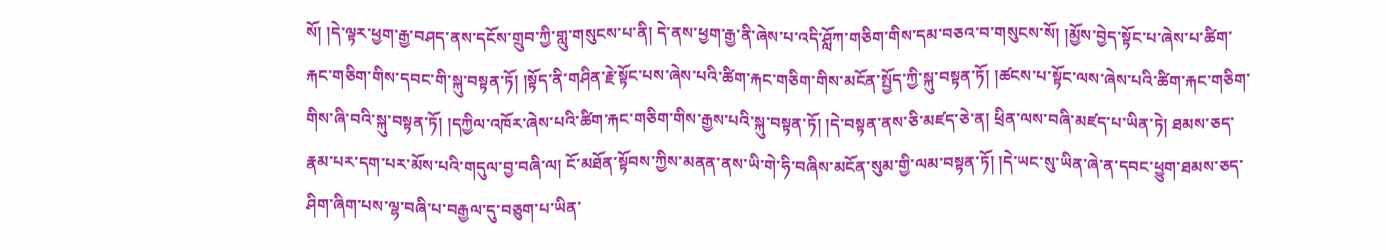སོ། །དེ་ལྟར་ཕྱག་རྒྱ་བཤད་ནས་དངོས་གྲུབ་ཀྱི་གླུ་གསུངས་པ་ནི། དེ་ནས་ཕྱག་རྒྱ་ནི་ཞེས་པ་འདི་ཤློཀ་གཅིག་གིས་དམ་བཅའ་བ་གསུངས་སོ། །མྱོས་བྱེད་སྟོང་པ་ཞེས་པ་ཚིག་རྐང་གཅིག་གིས་དབང་གི་སྐུ་བསྟན་ཏོ། །སྟོད་ནི་གཤིན་རྗེ་སྟོང་པས་ཞེས་པའི་ཚིག་རྐང་གཅིག་གིས་མངོན་སྤྱོད་ཀྱི་སྐུ་བསྟན་ཏོ། །ཚངས་པ་སྟོང་ལས་ཞེས་པའི་ཚིག་རྐང་གཅིག་གིས་ཞི་བའི་སྐུ་བསྟན་ཏོ། །དཀྱིལ་འཁོར་ཞེས་པའི་ཚིག་རྐང་གཅིག་གིས་རྒྱས་པའི་སྐུ་བསྟན་ཏོ། །དེ་བསྟན་ནས་ཅི་མཛད་ཅེ་ན། ཕྲིན་ལས་བཞི་མཛད་པ་ཡིན་ཏེ། ཐམས་ཅད་རྣམ་པར་དག་པར་མོས་པའི་གདུལ་བྱ་བཞི་ལ། ངོ་མཐོན་སྟོབས་ཀྱིས་མནན་ནས་ཡི་གེ་ཧི་བཞིས་མངོན་སུམ་གྱི་ལམ་བསྟན་ཏོ། །དེ་ཡང་སུ་ཡིན་ཞེ་ན་དབང་ཕྱུག་ཐམས་ཅད་ཤིག་ཞིག་པས་ལྷ་བཞི་པ་བརྒྱལ་དུ་བཅུག་པ་ཡིན་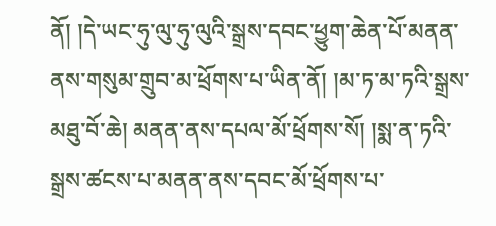ནོ། །དེ་ཡང་ཧུ་ལུ་ཧུ་ལུའི་སྒྲས་དབང་ཕྱུག་ཆེན་པོ་མནན་ནས་གསུམ་གྲུབ་མ་ཕྲོགས་པ་ཡིན་ནོ། །མ་ཏ་མ་ཏའི་སྒྲས་མཐུ་བོ་ཆེ། མནན་ནས་དཔལ་མོ་ཕྲོགས་སོ། །སྨ་ན་ཏའི་སྒྲས་ཚངས་པ་མནན་ནས་དབང་མོ་ཕྲོགས་པ་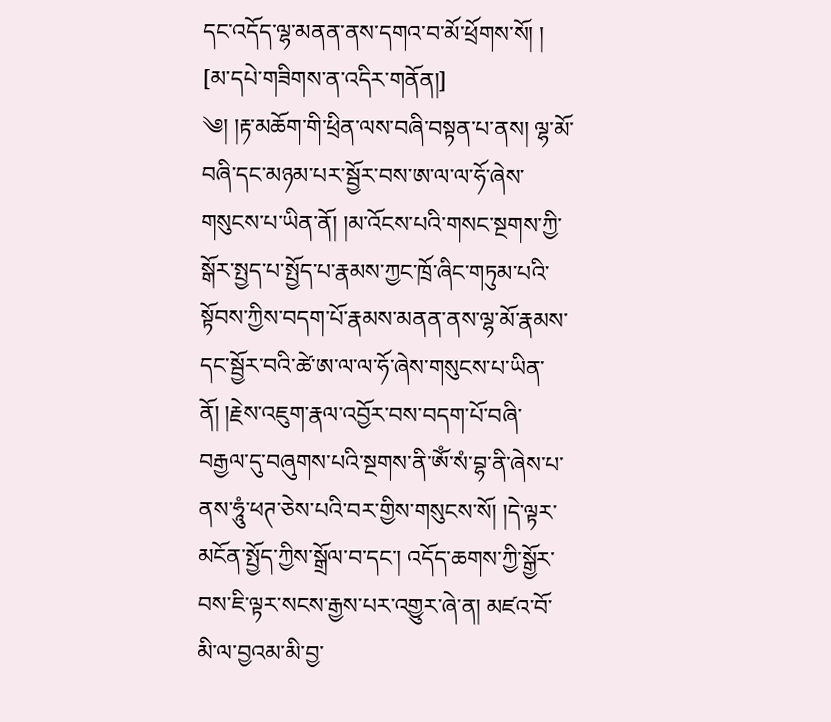དང་འདོད་ལྷ་མནན་ནས་དགའ་བ་མོ་ཕྲོགས་སོ། །
[མ་དཔེ་གཟིགས་ན་འདིར་གནོན།]
༄། །རྟ་མཆོག་གི་ཕྲིན་ལས་བཞི་བསྟན་པ་ནས། ལྷ་མོ་བཞི་དང་མཉམ་པར་སྦྱོར་བས་ཨ་ལ་ལ་ཧོ་ཞེས་གསུངས་པ་ཡིན་ནོ། །མ་འོངས་པའི་གསང་སྔགས་ཀྱི་སྒོར་སྤྱད་པ་སྤྱོད་པ་རྣམས་ཀྱང་ཁྲོ་ཞིང་གཏུམ་པའི་སྟོབས་ཀྱིས་བདག་པོ་རྣམས་མནན་ནས་ལྷ་མོ་རྣམས་དང་སྦྱོར་བའི་ཚེ་ཨ་ལ་ལ་ཧོ་ཞེས་གསུངས་པ་ཡིན་ནོ། །རྗེས་འཇུག་རྣལ་འབྱོར་བས་བདག་པོ་བཞི་བརྒྱལ་དུ་བཞུགས་པའི་སྔགས་ནི་ཨོཾ་སཾ་བྷ་ནི་ཞེས་པ་ནས་ཧཱུཾ་ཕཊ་ཅེས་པའི་བར་གྱིས་གསུངས་སོ། །དེ་ལྟར་མངོན་སྤྱོད་ཀྱིས་སྒྲོལ་བ་དང་། འདོད་ཆགས་ཀྱི་སྒྱོར་བས་ཇི་ལྟར་སངས་རྒྱས་པར་འགྱུར་ཞེ་ན། མཛའ་བོ་མི་ལ་བྱའམ་མི་བྱ་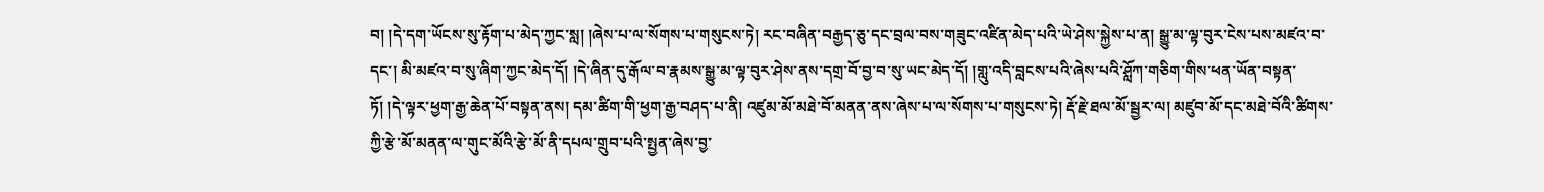བ། །དེ་དག་ཡོངས་སུ་རྟོག་པ་མེད་ཀྱང་སླ། །ཞེས་པ་ལ་སོགས་པ་གསུངས་ཏེ། རང་བཞིན་བརྒྱད་ཅུ་དང་བྲལ་བས་གཟུང་འཛིན་མེད་པའི་ཡེ་ཤེས་སྐྱེས་པ་ན། སྒྱུ་མ་ལྟ་བུར་ངེས་པས་མཛའ་བ་དང་། མི་མཛའ་བ་སུ་ཞིག་ཀྱང་མེད་དོ། །དེ་ཞིན་དུ་རྒོལ་བ་རྣམས་སྒྱུ་མ་ལྟ་བུར་ཤེས་ནས་དགྲ་བོ་བྱ་བ་སུ་ཡང་མེད་དོ། །གླུ་འདི་བླངས་པའི་ཞེས་པའི་ཤློཀ་གཅིག་གིས་ཕན་ཡོན་བསྟན་ཏོ། །དེ་ལྟར་ཕྱག་རྒྱ་ཆེན་པོ་བསྟན་ནས། དམ་ཚིག་གི་ཕྱག་རྒྱ་བཤད་པ་ནི། འཛུམ་མོ་མཐེ་བོ་མནན་ནས་ཞེས་པ་ལ་སོགས་པ་གསུངས་ཏེ། རྡོ་རྗེ་ཐལ་མོ་སྦྱར་ལ། མཛུབ་མོ་དང་མཐེ་བོའི་ཚིགས་ཀྱི་རྩེ་མོ་མནན་ལ་གུང་མོའི་རྩེ་མོ་ནི་དཔལ་གྲུབ་པའི་སྤྱན་ཞེས་བྱ་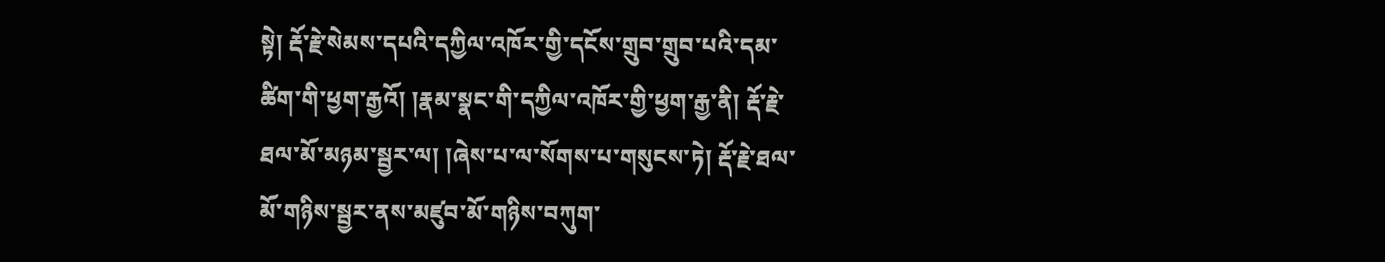སྟེ། རྡོ་རྗེ་སེམས་དཔའི་དཀྱིལ་འཁོར་གྱི་དངོས་གྲུབ་གྲུབ་པའི་དམ་ཚིག་གི་ཕྱག་རྒྱའོ། །རྣམ་སྣང་གི་དཀྱིལ་འཁོར་གྱི་ཕྱག་རྒྱ་ནི། རྡོ་རྗེ་ཐལ་མོ་མཉམ་སྦྱར་ལ། །ཞེས་པ་ལ་སོགས་པ་གསུངས་ཏེ། རྡོ་རྗེ་ཐལ་མོ་གཉིས་སྦྱར་ནས་མཛུབ་མོ་གཉིས་བཀུག་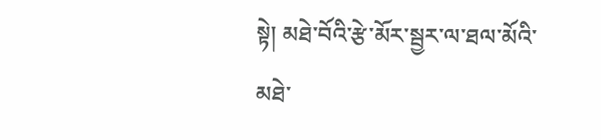སྟེ། མཐེ་བོའི་རྩེ་མོར་སྦྱར་ལ་ཐལ་མོའི་མཐེ་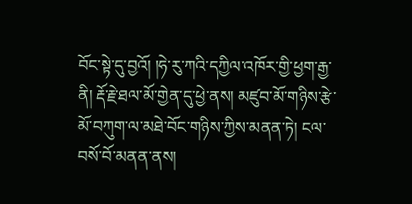བོང་སྟེ་དུ་བྱའོ། །ཧེ་རུ་ཀའི་དཀྱིལ་འཁོར་གྱི་ཕྱག་རྒྱ་ནི། རྡོ་རྗེ་ཐལ་མོ་གྱེན་དུ་ཕྱེ་ནས། མཛུབ་མོ་གཉིས་རྩེ་མོ་བཀུག་ལ་མཐེ་བོང་གཉིས་ཀྱིས་མནན་ཏེ། ངལ་བསོ་བོ་མནན་ནས།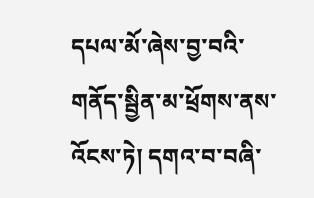དཔལ་མོ་ཞེས་བྱ་བའི་གནོད་སྦྱིན་མ་ཕྲོགས་ནས་འོངས་ཏེ། དགའ་བ་བཞི་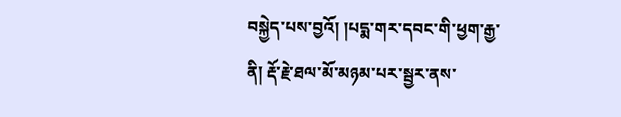བསྐྱེད་པས་བྱའོ། །པདྨ་གར་དབང་གི་ཕྱག་རྒྱ་ནི། རྡོ་རྗེ་ཐལ་མོ་མཉམ་པར་སྦྱར་ནས་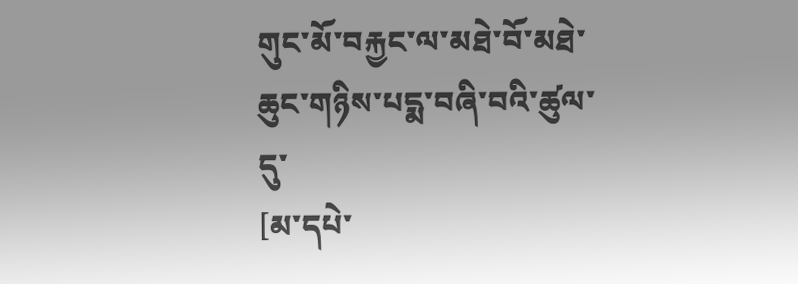གུང་མོ་བརྐྱང་ལ་མཐེ་བོ་མཐེ་ཆུང་གཉིས་པདྨ་བཞི་བའི་ཚུལ་དུ་
[མ་དཔེ་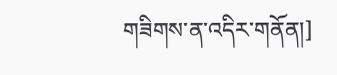གཟིགས་ན་འདིར་གནོན།]